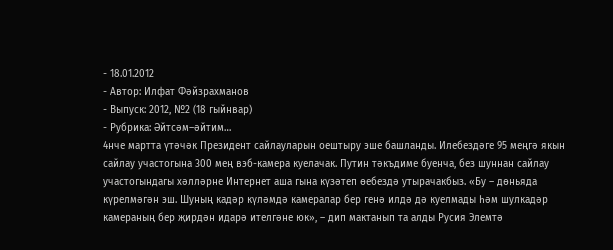- 18.01.2012
- Автор: Илфат Фәйзрахманов
- Выпуск: 2012, №2 (18 гыйнвар)
- Рубрика: Әйтсәм–әйтим…
4нче мартта үтәчәк Президент сайлауларын оештыру эше башланды. Илебездәге 95 меңгә якын сайлау участогына 300 мең вэб-камера куелачак. Путин тәкъдиме буенча, без шуннан сайлау участогындагы хәлләрне Интернет аша гына күзәтеп өебездә утырачакбыз. «Бу – дөньяда күрелмәгән эш. Шуның кадәр күләмдә камералар бер генә илдә дә куелмады һәм шулкадәр камераның бер җирдән идарә ителгәне юк», – дип мактанып та алды Русия Элемтә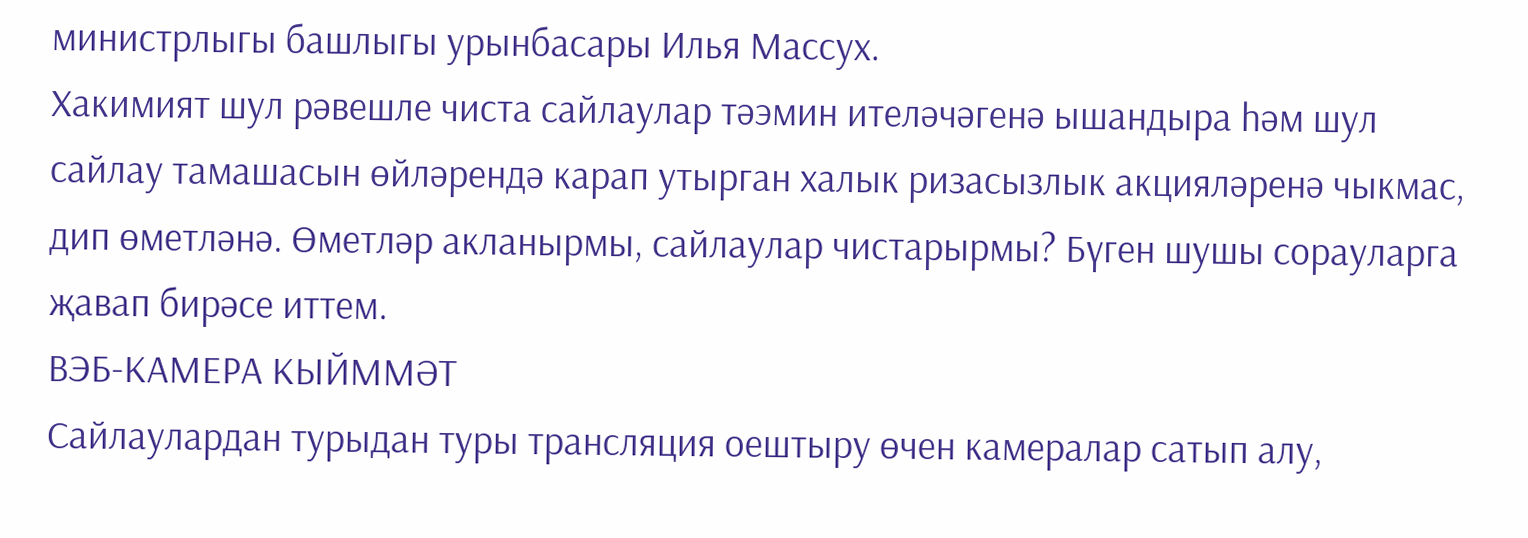министрлыгы башлыгы урынбасары Илья Массух.
Хакимият шул рәвешле чиста сайлаулар тәэмин ителәчәгенә ышандыра һәм шул сайлау тамашасын өйләрендә карап утырган халык ризасызлык акцияләренә чыкмас, дип өметләнә. Өметләр акланырмы, сайлаулар чистарырмы? Бүген шушы сорауларга җавап бирәсе иттем.
ВЭБ-КАМЕРА КЫЙММӘТ
Сайлаулардан турыдан туры трансляция оештыру өчен камералар сатып алу,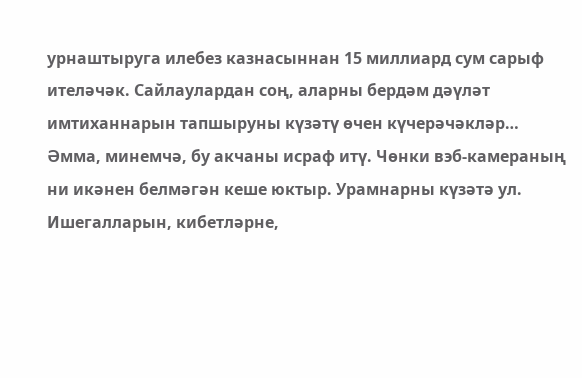урнаштыруга илебез казнасыннан 15 миллиард сум сарыф ителәчәк. Сайлаулардан соң, аларны бердәм дәүләт имтиханнарын тапшыруны күзәтү өчен күчерәчәкләр… Әмма, минемчә, бу акчаны исраф итү. Чөнки вэб-камераның ни икәнен белмәгән кеше юктыр. Урамнарны күзәтә ул. Ишегалларын, кибетләрне,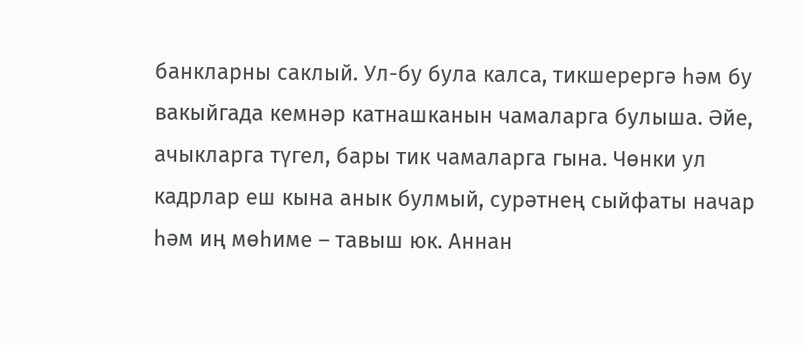банкларны саклый. Ул-бу була калса, тикшерергә һәм бу вакыйгада кемнәр катнашканын чамаларга булыша. Әйе, ачыкларга түгел, бары тик чамаларга гына. Чөнки ул кадрлар еш кына анык булмый, сурәтнең сыйфаты начар һәм иң мөһиме – тавыш юк. Аннан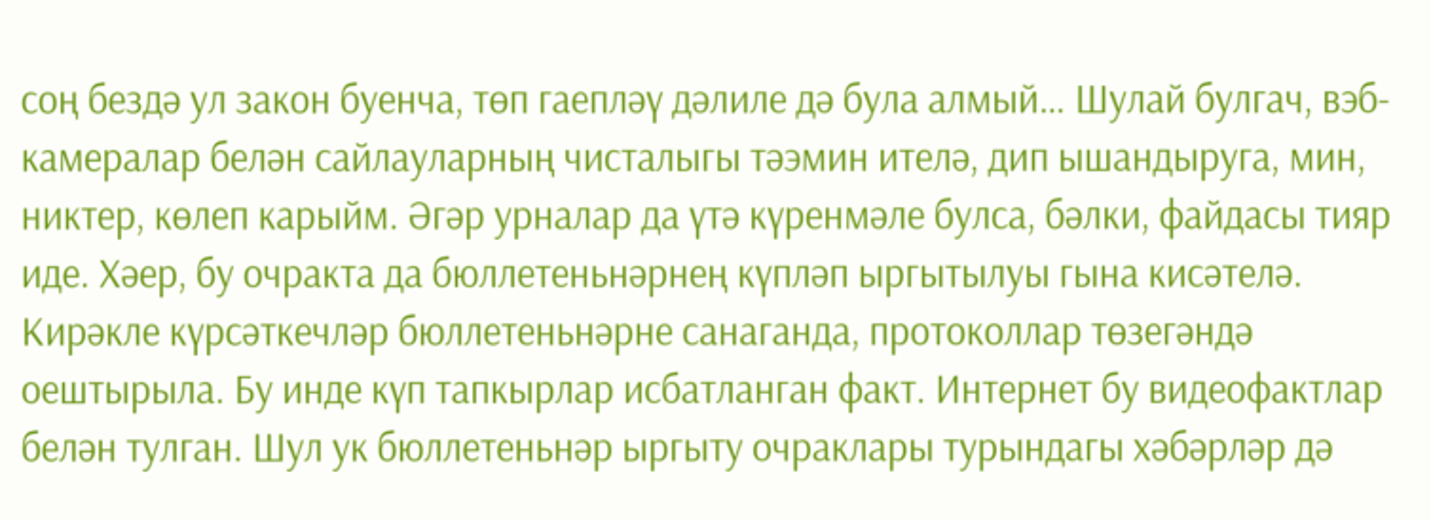соң бездә ул закон буенча, төп гаепләү дәлиле дә була алмый… Шулай булгач, вэб-камералар белән сайлауларның чисталыгы тәэмин ителә, дип ышандыруга, мин, никтер, көлеп карыйм. Әгәр урналар да үтә күренмәле булса, бәлки, файдасы тияр иде. Хәер, бу очракта да бюллетеньнәрнең күпләп ыргытылуы гына кисәтелә. Кирәкле күрсәткечләр бюллетеньнәрне санаганда, протоколлар төзегәндә оештырыла. Бу инде күп тапкырлар исбатланган факт. Интернет бу видеофактлар белән тулган. Шул ук бюллетеньнәр ыргыту очраклары турындагы хәбәрләр дә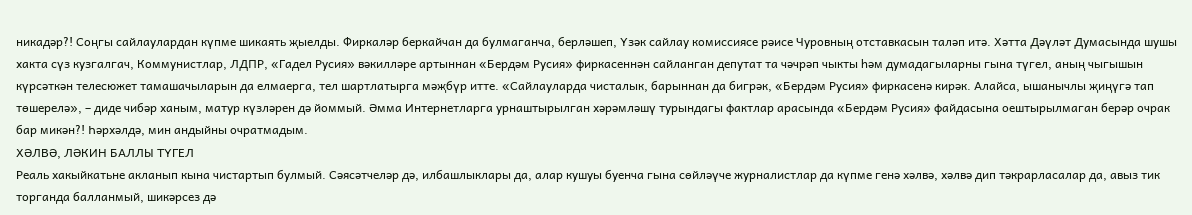никадәр?! Соңгы сайлаулардан күпме шикаять җыелды. Фиркаләр беркайчан да булмаганча, берләшеп, Үзәк сайлау комиссиясе рәисе Чуровның отставкасын таләп итә. Хәтта Дәүләт Думасында шушы хакта сүз кузгалгач, Коммунистлар, ЛДПР, «Гадел Русия» вәкилләре артыннан «Бердәм Русия» фиркасеннән сайланган депутат та чәчрәп чыкты һәм думадагыларны гына түгел, аның чыгышын күрсәткән телесюжет тамашачыларын да елмаерга, тел шартлатырга мәҗбүр итте. «Сайлауларда чисталык, барыннан да бигрәк, «Бердәм Русия» фиркасенә кирәк. Алайса, ышанычлы җиңүгә тап төшерелә», – диде чибәр ханым, матур күзләрен дә йоммый. Әмма Интернетларга урнаштырылган хәрәмләшү турындагы фактлар арасында «Бердәм Русия» файдасына оештырылмаган берәр очрак бар микән?! Һәрхәлдә, мин андыйны очратмадым.
ХӘЛВӘ, ЛӘКИН БАЛЛЫ ТҮГЕЛ
Реаль хакыйкатьне акланып кына чистартып булмый. Сәясәтчеләр дә, илбашлыклары да, алар кушуы буенча гына сөйләүче журналистлар да күпме генә хәлвә, хәлвә дип тәкрарласалар да, авыз тик торганда балланмый, шикәрсез дә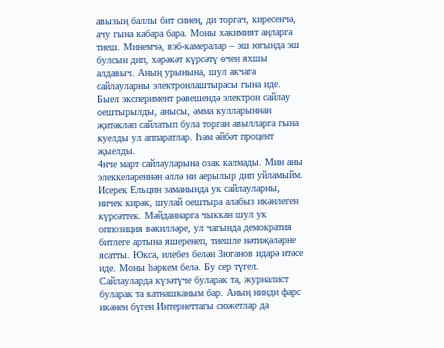авызың баллы бит синең, ди торгач, киресенчә, ачу гына кабара бара. Моны хакимият аңларга тиеш. Минемчә, вэб-камералар – эш югында эш булсын дип, хәрәкәт күрсәтү өчен яхшы алдавыч. Аның урынына, шул акчага сайлауларны электронлаштырасы гына иде. Быел эксперимент рәвешендә электрон сайлау оештырылды, анысы, әмма кулларыннан җитәкләп сайлатып була торган авылларга гына куелды ул аппаратлар. Һәм әйбәт процент җыелды.
4нче март сайлауларына озак калмады. Мин аны элеккеләреннән әллә ни аерылыр дип уйламыйм. Исерек Ельцин заманында ук сайлауларны, ничек кирәк, шулай оештыра алабыз икәнлеген күрсәттек. Мәйданнарга чыккан шул ук оппозиция вәкилләре, ул чагында демократия битлеге артына яшеренеп, тиешле нәтиҗәләрне ясатты. Юкса, илебез белән Зюганов идарә итәсе иде. Моны һәркем белә. Бу сер түгел. Сайлауларда күзәтүче буларак та, журналист буларак та катнашканым бар. Аның нинди фарс икәнен бүген Интернеттагы сюжетлар да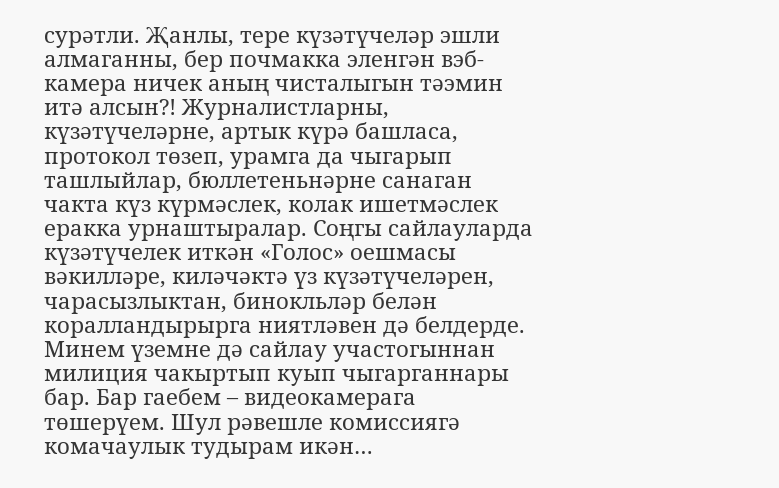сурәтли. Җанлы, тере күзәтүчеләр эшли алмаганны, бер почмакка эленгән вэб-камера ничек аның чисталыгын тәэмин итә алсын?! Журналистларны, күзәтүчеләрне, артык күрә башласа, протокол төзеп, урамга да чыгарып ташлыйлар, бюллетеньнәрне санаган чакта күз күрмәслек, колак ишетмәслек еракка урнаштыралар. Соңгы сайлауларда күзәтүчелек иткән «Голос» оешмасы вәкилләре, киләчәктә үз күзәтүчеләрен, чарасызлыктан, бинокльләр белән коралландырырга ниятләвен дә белдерде. Минем үземне дә сайлау участогыннан милиция чакыртып куып чыгарганнары бар. Бар гаебем – видеокамерага төшерүем. Шул рәвешле комиссиягә комачаулык тудырам икән…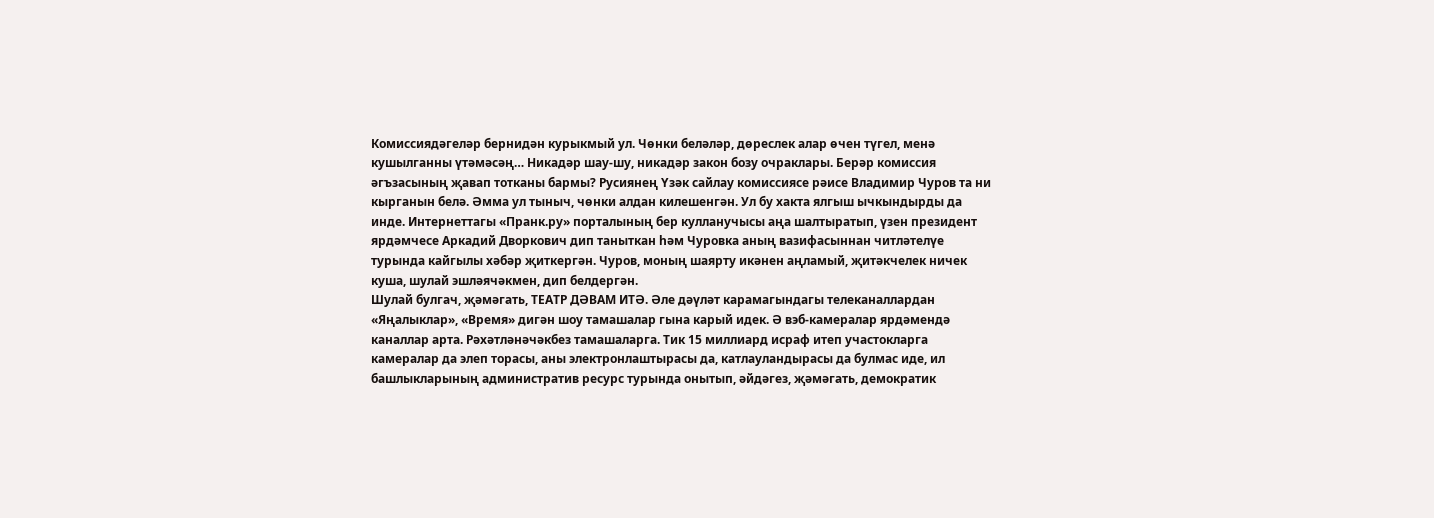Комиссиядәгеләр бернидән курыкмый ул. Чөнки беләләр, дөреслек алар өчен түгел, менә кушылганны үтәмәсәң… Никадәр шау-шу, никадәр закон бозу очраклары. Берәр комиссия әгъзасының җавап тотканы бармы? Русиянең Үзәк сайлау комиссиясе рәисе Владимир Чуров та ни кырганын белә. Әмма ул тыныч, чөнки алдан килешенгән. Ул бу хакта ялгыш ычкындырды да инде. Интернеттагы «Пранк.ру» порталының бер кулланучысы аңа шалтыратып, үзен президент ярдәмчесе Аркадий Дворкович дип таныткан һәм Чуровка аның вазифасыннан читләтелүе турында кайгылы хәбәр җиткергән. Чуров, моның шаярту икәнен аңламый, җитәкчелек ничек куша, шулай эшләячәкмен, дип белдергән.
Шулай булгач, җәмәгать, ТЕАТР ДӘВАМ ИТӘ. Әле дәүләт карамагындагы телеканаллардан «Яңалыклар», «Время» дигән шоу тамашалар гына карый идек. Ә вэб-камералар ярдәмендә каналлар арта. Рәхәтләнәчәкбез тамашаларга. Тик 15 миллиард исраф итеп участокларга камералар да элеп торасы, аны электронлаштырасы да, катлауландырасы да булмас иде, ил башлыкларының административ ресурс турында онытып, әйдәгез, җәмәгать, демократик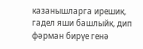казанышларга ирешик, гадел яши башлыйк, дип фәрман бирүе генә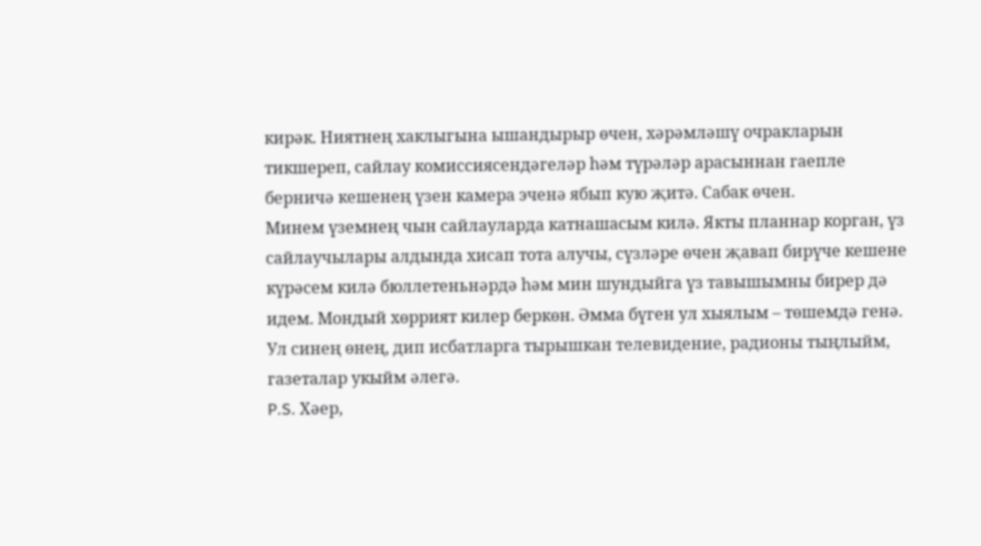кирәк. Ниятнең хаклыгына ышандырыр өчен, хәрәмләшү очракларын тикшереп, сайлау комиссиясендәгеләр һәм түрәләр арасыннан гаепле берничә кешенең үзен камера эченә ябып кую җитә. Сабак өчен.
Минем үземнең чын сайлауларда катнашасым килә. Якты планнар корган, үз сайлаучылары алдында хисап тота алучы, сүзләре өчен җавап бирүче кешене күрәсем килә бюллетеньнәрдә һәм мин шундыйга үз тавышымны бирер дә идем. Мондый хөррият килер беркөн. Әмма бүген ул хыялым – төшемдә генә. Ул синең өнең, дип исбатларга тырышкан телевидение, радионы тыңлыйм, газеталар укыйм әлегә.
P.S. Хәер,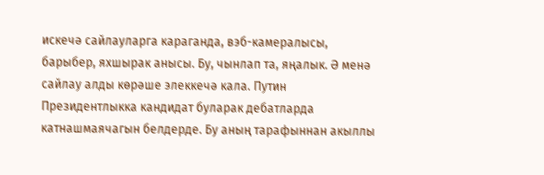искечә сайлауларга караганда, вэб-камералысы, барыбер, яхшырак анысы. Бу, чынлап та, яңалык. Ә менә сайлау алды көрәше элеккечә кала. Путин Президентлыкка кандидат буларак дебатларда катнашмаячагын белдерде. Бу аның тарафыннан акыллы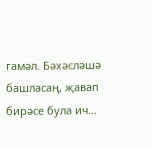гамәл. Бәхәсләшә башласаң, җавап бирәсе була ич…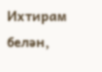Ихтирам белән,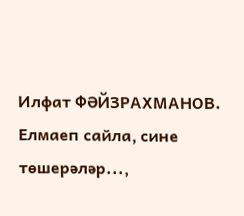Илфат ФӘЙЗРАХМАНОВ.
Елмаеп сайла, сине төшерәләр...,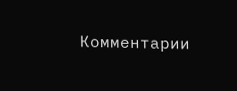Комментарии